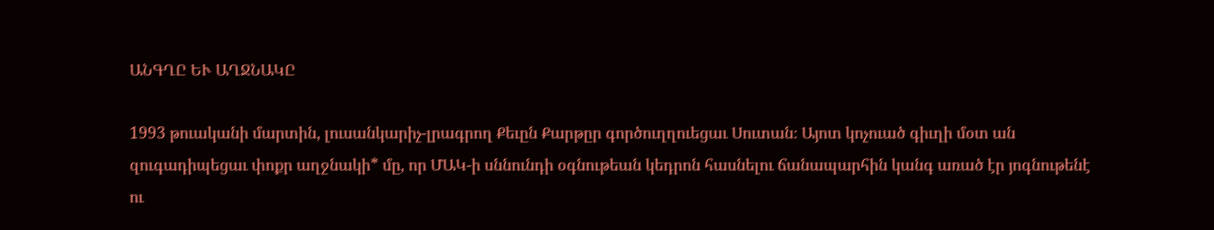ԱՆԳՂԸ ԵՒ ԱՂՋՆԱԿԸ

1993 թուականի մարտին, լուսանկարիչ-լրագրող Քեւըն Քարթըր գործուղղուեցաւ Սուտան։ Այոտ կոչուած գիւղի մօտ ան զուգադիպեցաւ փոքր աղջնակի* մը, որ ՄԱԿ-ի սննունդի օգնութեան կեդրոն հասնելու ճանապարհին կանգ առած էր յոգնութենէ ու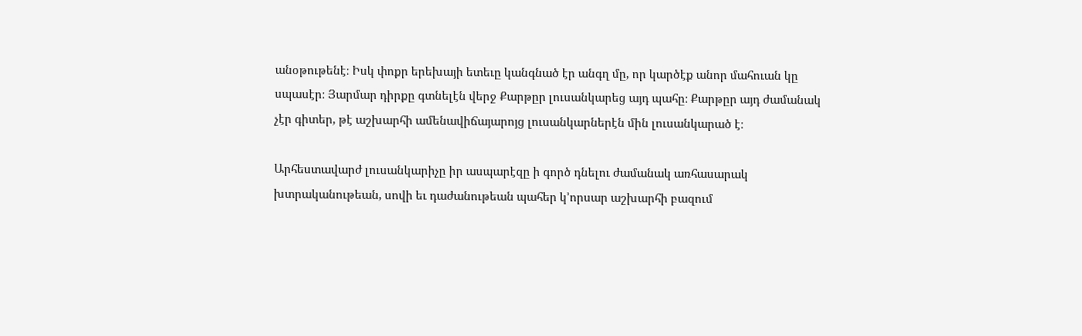անօթութենէ։ Իսկ փոքր երեխայի ետեւը կանգնած էր անգղ մը, որ կարծէք անոր մահուան կը սպասէր։ Յարմար դիրքը գտնելէն վերջ Քարթըր լուսանկարեց այդ պահը։ Քարթըր այդ ժամանակ չէր գիտեր, թէ աշխարհի ամենավիճայարոյց լուսանկարներէն մին լուսանկարած է։

Արհեստավարժ լուսանկարիչը իր ասպարէզը ի գործ դնելու ժամանակ առհասարակ խտրականութեան, սովի եւ դաժանութեան պահեր կ՚որսար աշխարհի բազում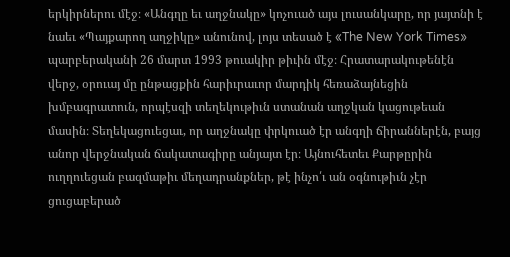երկիրներու մէջ։ «Անգղը եւ աղջնակը» կոչուած այս լուսանկարը, որ յայտնի է նաեւ «Պայքարող աղջիկը» անունով, լոյս տեսած է «The New York Times» պարբերականի 26 մարտ 1993 թուակիր թիւին մէջ։ Հրատարակութենէն վերջ, օրուայ մը ընթացքին հարիւրաւոր մարդիկ հեռաձայնեցին խմբագրատուն, որպէսզի տեղեկութիւն ստանան աղջկան կացութեան մասին։ Տեղեկացուեցաւ, որ աղջնակը փրկուած էր անգղի ճիրաններէն, բայց անոր վերջնական ճակատագիրը անյայտ էր։ Այնուհետեւ Քարթըրին ուղղուեցան բազմաթիւ մեղադրանքներ, թէ ինչո՛ւ ան օգնութիւն չէր ցուցաբերած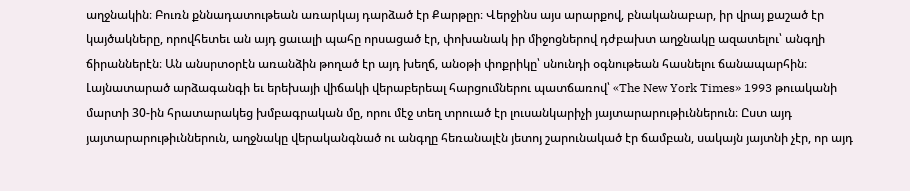աղջնակին։ Բուռն քննադատութեան առարկայ դարձած էր Քարթըր։ Վերջինս այս արարքով, բնականաբար, իր վրայ քաշած էր կայծակները, որովհետեւ ան այդ ցաւալի պահը որսացած էր, փոխանակ իր միջոցներով դժբախտ աղջնակը ազատելու՝ անգղի ճիրաններէն։ Ան անսրտօրէն առանձին թողած էր այդ խեղճ, անօթի փոքրիկը՝ սնունդի օգնութեան հասնելու ճանապարհին։ Լայնատարած արձագանգի եւ երեխայի վիճակի վերաբերեալ հարցումներու պատճառով՝ «The New York Times» 1993 թուականի մարտի 30-ին հրատարակեց խմբագրական մը, որու մէջ տեղ տրուած էր լուսանկարիչի յայտարարութիւններուն։ Ըստ այդ յայտարարութիւններուն, աղջնակը վերականգնած ու անգղը հեռանալէն յետոյ շարունակած էր ճամբան, սակայն յայտնի չէր, որ այդ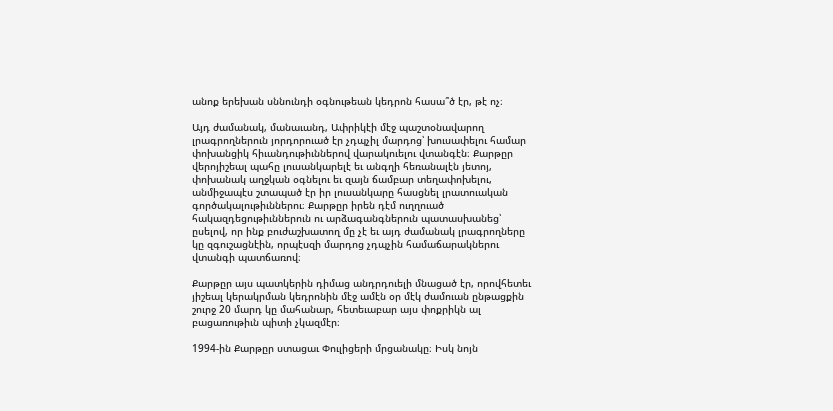անոք երեխան սննունդի օգնութեան կեդրոն հասա՞ծ էր, թէ ոչ։

Այդ ժամանակ, մանաւանդ, Ափրիկէի մէջ պաշտօնավարող լրագրողներուն յորդորուած էր չդպչիլ մարդոց՝ խուսափելու համար փոխանցիկ հիւանդութիւններով վարակուելու վտանգէն։ Քարթըր վերոյիշեալ պահը լուսանկարելէ եւ անգղի հեռանալէն յետոյ, փոխանակ աղջկան օգնելու եւ զայն ճամբար տեղափոխելու, անմիջապէս շտապած էր իր լուսանկարը հասցնել լրատուական գործակալութիւններու։ Քարթըր իրեն դէմ ուղղուած հակազդեցութիւններուն ու արձագանգներուն պատասխանեց՝ ըսելով, որ ինք բուժաշխատող մը չէ եւ այդ ժամանակ լրագրողները կը զգուշացնէին, որպէսզի մարդոց չդպչին համաճարակներու վտանգի պատճառով։

Քարթըր այս պատկերին դիմաց անդրդուելի մնացած էր, որովհետեւ յիշեալ կերակրման կեդրոնին մէջ ամէն օր մէկ ժամուան ընթացքին շուրջ 20 մարդ կը մահանար, հետեւաբար այս փոքրիկն ալ բացառութիւն պիտի չկազմէր։

1994-ին Քարթըր ստացաւ Փուլիցերի մրցանակը։ Իսկ նոյն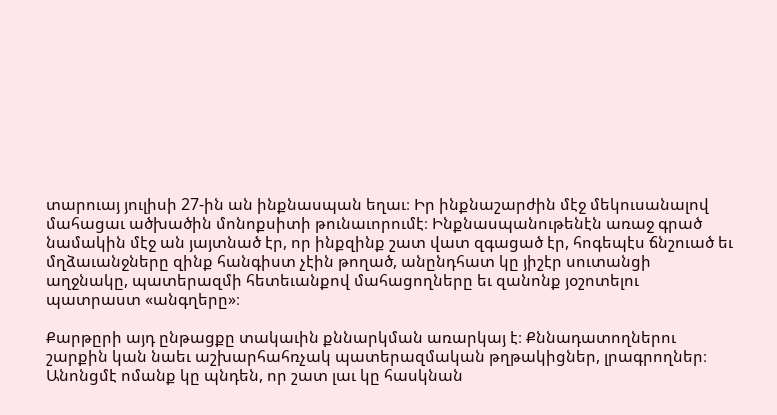տարուայ յուլիսի 27-ին ան ինքնասպան եղաւ։ Իր ինքնաշարժին մէջ մեկուսանալով մահացաւ ածխածին մոնոքսիտի թունաւորումէ։ Ինքնասպանութենէն առաջ գրած նամակին մէջ ան յայտնած էր, որ ինքզինք շատ վատ զգացած էր, հոգեպէս ճնշուած եւ մղձաւանջները զինք հանգիստ չէին թողած, անընդհատ կը յիշէր սուտանցի աղջնակը, պատերազմի հետեւանքով մահացողները եւ զանոնք յօշոտելու պատրաստ «անգղերը»։

Քարթըրի այդ ընթացքը տակաւին քննարկման առարկայ է։ Քննադատողներու շարքին կան նաեւ աշխարհահռչակ պատերազմական թղթակիցներ, լրագրողներ։ Անոնցմէ ոմանք կը պնդեն, որ շատ լաւ կը հասկնան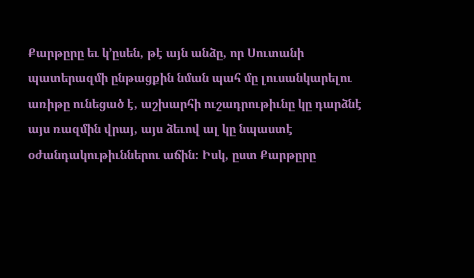Քարթըրը եւ կ՚ըսեն, թէ այն անձը, որ Սուտանի պատերազմի ընթացքին նման պահ մը լուսանկարելու առիթը ունեցած է, աշխարհի ուշադրութիւնը կը դարձնէ այս ռազմին վրայ, այս ձեւով ալ կը նպաստէ օժանդակութիւններու աճին։ Իսկ, ըստ Քարթըրը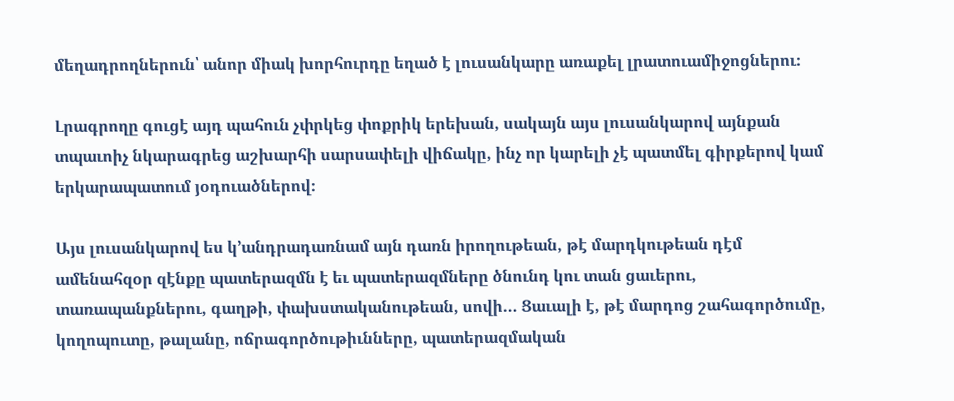մեղադրողներուն՝ անոր միակ խորհուրդը եղած է լուսանկարը առաքել լրատուամիջոցներու։

Լրագրողը գուցէ այդ պահուն չփրկեց փոքրիկ երեխան, սակայն այս լուսանկարով այնքան տպաւոիչ նկարագրեց աշխարհի սարսափելի վիճակը, ինչ որ կարելի չէ պատմել գիրքերով կամ երկարապատում յօդուածներով։

Այս լուսանկարով ես կ՚անդրադառնամ այն դառն իրողութեան, թէ մարդկութեան դէմ ամենահզօր զէնքը պատերազմն է եւ պատերազմները ծնունդ կու տան ցաւերու, տառապանքներու, գաղթի, փախստականութեան, սովի… Ցաւալի է, թէ մարդոց շահագործումը, կողոպուտը, թալանը, ոճրագործութիւնները, պատերազմական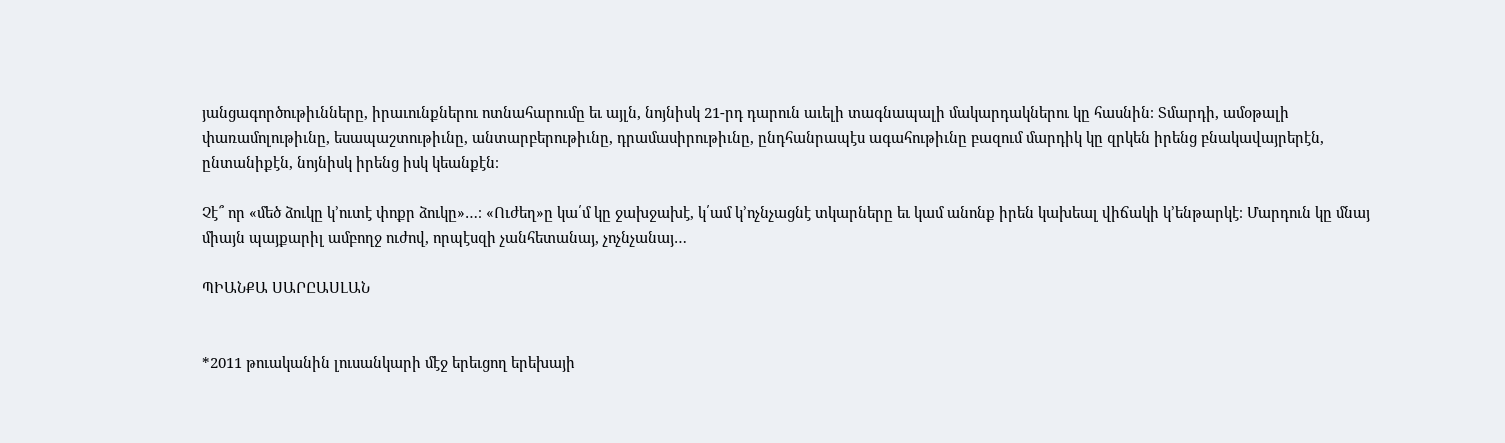յանցագործութիւնները, իրաւունքներու ոտնահարումը եւ այլն, նոյնիսկ 21-րդ դարուն աւելի տագնապալի մակարդակներու կը հասնին։ Տմարդի, ամօթալի փառամոլութիւնը, եսապաշտութիւնը, անտարբերութիւնը, դրամասիրութիւնը, ընդհանրապէս ագահութիւնը բազում մարդիկ կը զրկեն իրենց բնակավայրերէն, ընտանիքէն, նոյնիսկ իրենց իսկ կեանքէն։

Չէ՞ որ «մեծ ձուկը կ՚ուտէ փոքր ձուկը»…։ «Ուժեղ»ը կա՛մ կը ջախջախէ, կ՛ամ կ՚ոչնչացնէ տկարները եւ կամ անոնք իրեն կախեալ վիճակի կ՚ենթարկէ։ Մարդուն կը մնայ միայն պայքարիլ ամբողջ ուժով, որպէսզի չանհետանայ, չոչնչանայ…

ՊԻԱՆՔԱ ՍԱՐԸԱՍԼԱՆ


*2011 թուականին լուսանկարի մէջ երեւցող երեխայի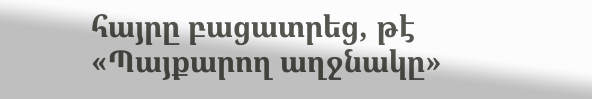հայրը բացատրեց, թէ «Պայքարող աղջնակը»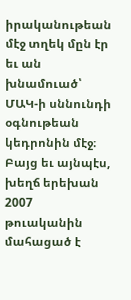իրականութեան մէջ տղեկ մըն էր եւ ան խնամուած՝ ՄԱԿ-ի սննունդի օգնութեան կեդրոնին մէջ։ Բայց եւ այնպէս, խեղճ երեխան 2007 թուականին մահացած է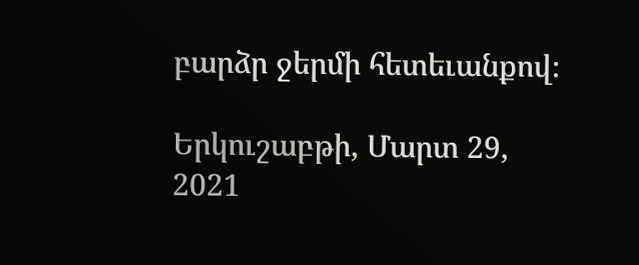բարձր ջերմի հետեւանքով։

Երկուշաբթի, Մարտ 29, 2021